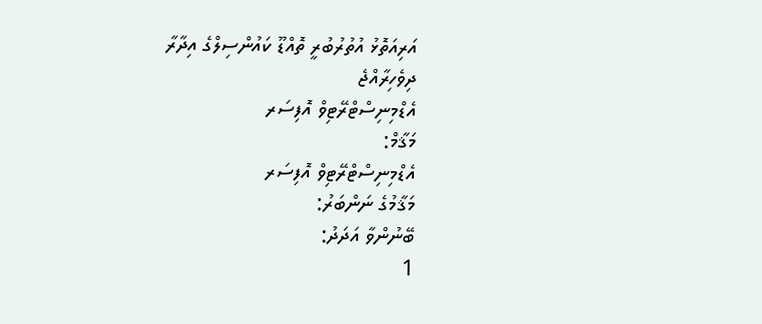އަރިއަތޮޅު އުތުރުބުރީ ތޮއްޑޫ ކައުންސިލްގެ އިދާރާ
ދިވެހިރާއްޖެ
އެޑްމިނިސްޓްރޭޓިވް އޮފިސަރ
މަޤާމް:
އެޑްމިނިސްޓްރޭޓިވް އޮފިސަރ
މަޤާމުގެ ނަންބަރު:
ބޭނުންވާ އަދަދު:
1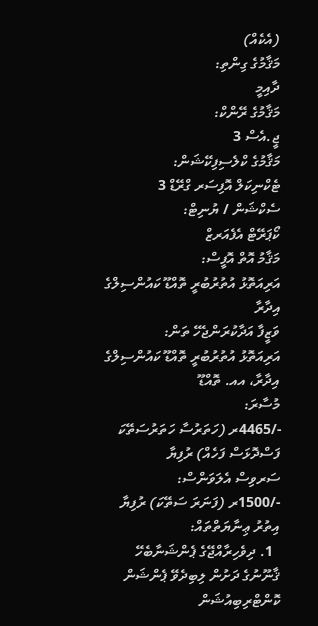(އެކެއް)
މަޤާމުގެ ގިންތި:
ދާއިމީ
މަޤާމުގެ ރޭންކް:
ޖީ.އެސް 3
މަޤާމުގެ ކްލެސިފިކޭޝަން:
ޓެކްނިކަލް އޮފިސަރ ގްރޭޑް 3
ސެކްޝަން / ޔުނިޓް:
ކޯޕަރޭޓް އެފެއަރޒް
މަޤާމު އޮތް އޮފީސް:
އަރިއަތޮޅު އުތުރުބުރީ ތޮއްޑޫ ކައުންސިލްގެ އިދާރާ
ވަޒީފާ އަދާކުރަންޖެހޭ ތަން:
އަރިއަތޮޅު އުތުރުބުރީ ތޮއްޑޫ ކައުންސިލްގެ އިދާރާ، އއ. ތޮއްޑޫ
މުސާރަ:
-/4465ރ (ހަތަރުސާ ހަތަރުސަތޭކަ ފަސްދޮޅަސް ފަހެއް) ރުފިޔާ
ސަރވިސް އެލަވަންސް:
-/1500ރ (ފަނަރަ ސަތޭކަ) ރުފިޔާ
އިތުރު ޢިނާޔަތްތައް:
  1. ދިވެހިރާއްޖޭގެ ޕެންޝަނާބެހޭ ޤާނޫނުގެ ދަށުން ލިބިދެވޭ ޕެންޝަން ކޮންޓްރިބިއުޝަން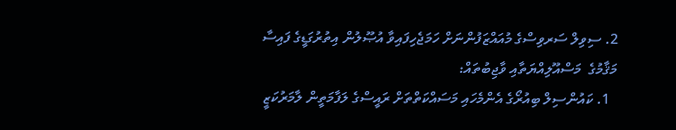2. ސިވިލް ސަރވިސްގެ މުއައްޒަފުންނަށް ހަމަޖެހިފައިވާ އުޞޫލުން އިތުރުގަޑީގެ ފައިސާ
މަޤާމުގެ  މަސްއޫލިއްޔަތާއި ވާޖިބުތައް:
  1. ކައުންސިލް ބިއުރޯގެ އެންމެހައި މަސައްކަތްތަށް ރައީސްގެ ލަފާމަތީން ލާމަރުކަޒީ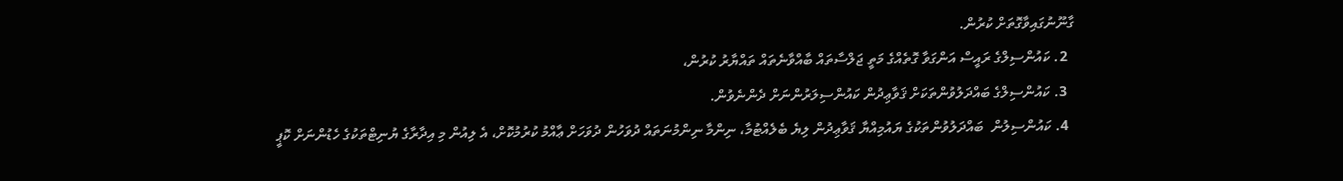ގާނޫނުގައިވާގޮތަށް ކުރުން.
  2. ކައުންސިލްގެ ރައީސް އަންގަވާ ގޮތެއްގެ މަތީ ޖަލްސާތައް ބާއްވާނެތައް ތައްޔާރު ކުރުން،
  3. ކައުންސިލްގެ ބައްދަލުވުންތަކަށް ޤަވާޢިދުން ކައުންސިލަރުންނަށް ދެންނެވުން.
  4. ކައުންސިލުން  ބައްދަލުވުންތަކުގެ ޔައުމިއްޔާ ޤަވާޢިދުން ލިޔެ ބެލެއްޓުމާ، ނިންމާ ނިންމުނަތައް ދުވަހުން ދުވަހަށް ޢާއްމު ކުރުމުކޮށް، އެ ލިއުން މި އިދާރާގެ ޔުނިޓްތަކުގެ ހެޑުންނަށް ކޮޕީ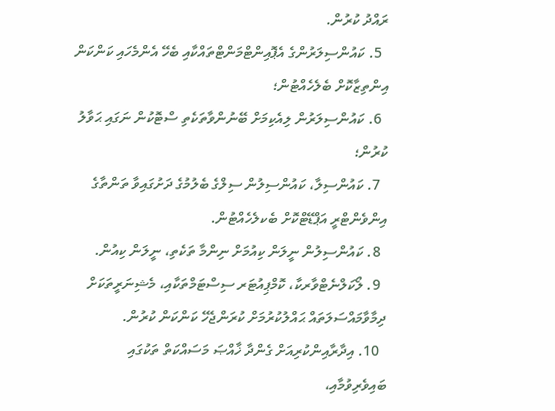ރައްދު ކުރުން.
  5. ކައުންސިލަރުންގެ އެޕޮއިންޓްމަންޓްތައްކާއި ބެހޭ އެންމެހައި ކަންކަން އިންތިޒާކޮށް ބެލެހެއްޓުން؛
  6. ކައުންސިލަރުން ލިއެކިމަށް ބޭނުންވާތަކެތި ސްޓޮކުން ނަގައި ޙަވާލު ކުރުން؛
  7. ކައުންސިލާ، ކައުންސިލުން ސިލްގެ ބެލުމުގެ ދަށުގައިވާ ތަންތާގެ އިންވެންޓްރީ އަޕްޑޭޓްކޮށް ބެކލެހެއްޓުން.
  8. ކައުންސިލުން ނީލަން ކިއުމަށް ނިންމާ ތަކެތި، ނީލަން ކިއުން.
  9. ލޯކަލްނެޓްވާރކާ، ކޮމްޕިއުޓަރ ސިސްޓަމްތަކާއި، މެޝިނަރީތަކަށް ދިމާވާމައްސަލަތައް ޙައްލުކުރުމަށް ކުރަންޖެހޭ ކަންކަން ކުރުން.
  10. އިދާރާއިންކުރިއަށް ގެންދާ ޚާއްޞަ މަސައްކަތް ތަކުގައި ބައިވެރިވުމާއި،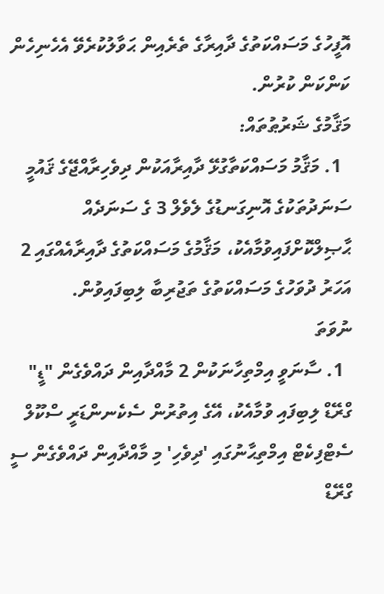އޮފީހުގެ މަސައްކަތުގެ ދާއިރާގެ ތެރެއިން ޙަވާލުކުރެވޭ އެހެނިހެން ކަންކަން ކުރުން.
މަޤާމުގެ ޝަރުޠުތައް:
  1. މަޤާމު މަސައްކަތާގުޅޭ ދާއިރާއަކުން ދިވެހިރާއްޖޭގެ ޤައުމީ ސަނަދުތަކުގެ އޮނިގަނޑުގެ ލެވެލް 3 ގެ ސަނަދެއް ޙާޞިލްކޮށްފައިވުމާއެކު، މަޤާމުގެ މަސައްކަތުގެ ދާއިރާއެއްގައި 2 އަހަރު ދުވަހުގެ މަސައްކަތުގެ ތަޖުރިބާ ލިބިފައިވުން.
ނުވަތަ
  1. ސާނަވީ އިމްތިހާނަކުން 2 މާއްދާއިން ދައްވެގެން "ޑީ" ގްރޭޑް ލިބިފައި ވުމާއެކު، އޭގެ އިތުރުން ސެކެނންޑަރީ ސްކޫލް ސެޓްފިކެޓް އިމްތިޙާނުގައި 'ދިވެހި' މި މާއްދާއިން ދައްވެގެން ސީ ގްރޭޑް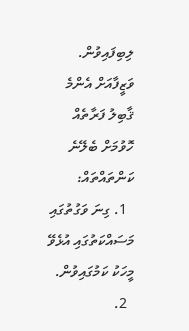ލިބިފައިވުން.
ވަޒީފާއަށް އެންމެ ޤާބިލު ފަރާތެއް ހޮވުމަށް ބެލޭނެ ކަންތައްތައް:
  1. ގިނަ ވަގުތުގައި މަސައްކަތުގައި އުޅެވޭ މީހަކު ކަމުގައިވުން.
  2.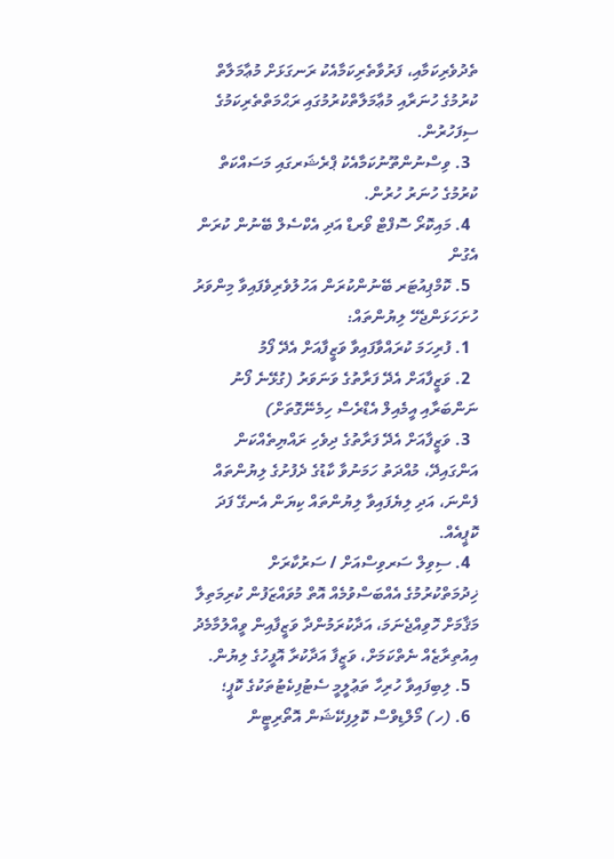ތެދުވެރިކަމާއި، ފަރުވާތެރިކަމާއެކު ރަނގަޅަށް މުޢާމަލާތް ކުރުމުގެ ހުނަރާއި މުޢާމަލާތްކުރުމުގައި ރަޙްމަތްތެރިކަމުގެ ސިފަހުރުން.
  3. ވިސްނުންތޫނުކަމާއެކު ޕްރެޝަރގައި މަސައްކަތް ކުރުމުގެ ހުނަރު ހުރުން.
  4. މައިކޮރޯ ސޮފްޓް ވޯރޑް އަދި އެކްސެލް ބޭނުން ކުރަން އެގުން
  5. ކޮމްޕިއުޓަރ ބޭނުންކުރަން އަހުލުވެރިވެފައިވާ މިންވަރު
ހުށަހަޅަންޖެހޭ ލިޔުންތައް:
  1. ފުރިހަމަ ކުރައްވާފައިވާ ވަޒީފާއަށް އެދޭ ފޯމު
  2. ވަޒީފާއަށް އެދޭ ފަރާތުގެ ވަނަވަރު (ގުޅޭނެ ފޯނު ނަންބަރާއި އީމެއިލް އެޑްރެސް ހިމެނޭގޮތަށް)
  3. ވަޒީފާއަށް އެދޭ ފަރާތުގެ ދިވެހި ރައްޔިތެއްކަން އަންގައިދޭ، މުއްދަތު ހަމަނުވާ ކާޑުގެ ދެފުށުގެ ލިޔުންތައް ފެންނަ، އަދި ލިޔެފައިވާ ލިޔުންތައް ކިޔަން އެނގޭ ފަދަ ކޮޕީއެއް.
  4. ސިވިލް ސަރވިސްއަށް / ސަރުކާރަށް ޚިދުމަތްކުރުމުގެ އެއްބަސްވުމެއް އޮތް މުވައްޒަފުން ކުރިމަތިލާ މަޤާމަށް ހޮވިއްޖެނަމަ، އަދާކުރަމުންދާ ވަޒީފާއިން ވީއްލުމާމެދު އިއުތިރާޒެއް ނެތްކަމަށް، ވަޒީފާ އަދާކުރާ އޮފީހުގެ ލިޔުން.
  5. ލިބިފައިވާ ހުރިހާ ތަޢުލީމީ ސެޓުފިކެޓުތަކުގެ ކޮޕީ؛
  6. (ހ) މޯލްޑިވްސް ކޮލިފިކޭޝަން އޮތޯރިޓީން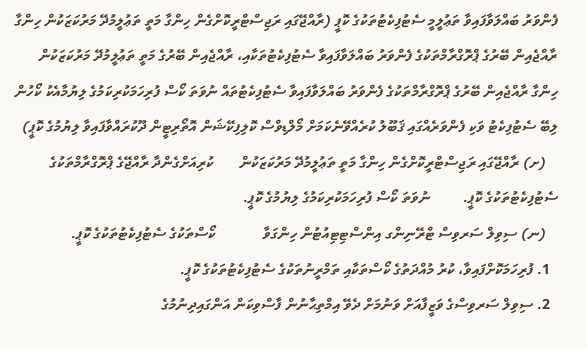ފެންވަރު ބައްލަވާފައިވާ ތަޢުލީމީ ސެޓުފިކެޓުތަކުގެ ކޮޕީ (ރާއްޖޭގައި ރަޖިސްޓްރީކޮށްގެން ހިންގާ މަތީ ތަޢުލީމުދޭ މަރުކަޒަކުން ހިންގާ ރާއްޖެއިން ބޭރުގެ ޕްރޮގްރާމްތަކުގެ ފެންވަރު ބައްލަވާފައިވާ ސެޓުފިކެޓުތަކާއި، ރާއްޖެއިން ބޭރުގެ މަތީ ތަޢުލީމުދޭ މަރުކަޒަކުން ހިންގާ ރާއްޖެއިން ބޭރުގެ ޕްރޮގްރާމްތަކުގެ ފެންވަރު ބައްލަވާފައިވާ ސެޓުފިކެޓުތައް ނުވަތަ ކޯސް ފުރިހަމަކުރިކަމުގެ ލިޔުމާއެކު ކޯހުން ލިބޭ ސެޓުފިކެޓު ވަކި ފެންވަރެއްގައި ޤަބޫލު ކުރެއްވޭނެކަމަށް މޯލްޑިވްސް ކޮލިފިކޭޝަން އޮތޯރިޓީން ދޫކުރައްވާފައިވާ ލިޔުމުގެ ކޮޕީ)
   (ށ) ރާއްޖޭގައި ރަޖިސްޓްރީކޮށްގެން ހިންގާ މަތީ ތަޢުލީމުދޭ މަރުކަޒަކުން       ކުރިއަށްގެންދާ ރާއްޖޭގެ ޕްރޮގްރާމްތަކުގެ ސެޓުފިކެޓުތަކުގެ ކޮޕީ.         ނުވަތަ ކޯސް ފުރިހަމަކުރިކަމުގެ ލިޔުމުގެ ކޮޕީ.
   (ނ) ސިވިލް ސަރވިސް ޓްރޭނިންގ އިންސްޓިޓިއުޓުން ހިންގަވާ             ކޯސްތަކުގެ ސެޓުފިކެޓުތަކުގެ ކޮޕީ.
  1. ފުރިހަމަކޮށްފައިވާ، ކުރު މުއްދަތުގެ ކޯސްތަކާއި ތަމްރީނުތަކުގެ ސެޓުފިކެޓުތަކުގެ ކޮޕީ.
  2. ސިވިލް ސަރވިސްގެ ވަޒީފާއަށް ވަނުމަށް ދެވޭ އިމްތިޙާނުން ފާސްވިކަން އަންގައިދިނުމުގެ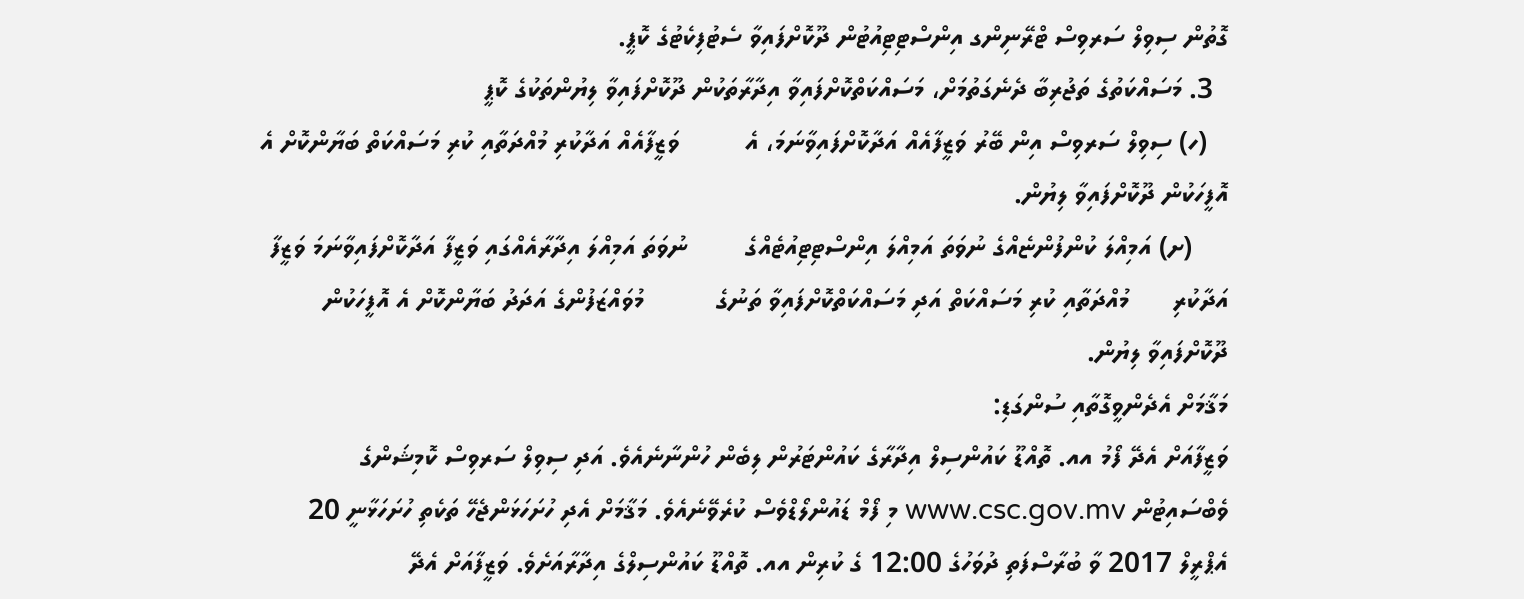ގޮތުން ސިވިލް ސަރވިސް ޓްރޭނިންގ އިންސްޓިޓިއުޓުން ދޫކޮށްފައިވާ ސެޓުފިކެޓުގެ ކޮޕީ.
  3. މަސައްކަތުގެ ތަޖުރިބާ ދެނެގަތުމަށް، މަސައްކަތްކޮށްފައިވާ އިދާރާތަކުން ދޫކޮށްފައިވާ ލިޔުންތަކުގެ ކޮޕީ
   (ހ) ސިވިލް ސަރވިސް އިން ބޭރު ވަޒީފާއެއް އަދާކޮށްފައިވާނަމަ، އެ         ވަޒީފާއެއް އަދާކުރި މުއްދަތާއި ކުރި މަސައްކަތް ބަޔާންކޮށް އެ           އޮފީހަކުން ދޫކޮށްފައިވާ ލިޔުން.
     (ށ) އަމިއްލަ ކުންފުންޏެއްގެ ނުވަތަ އަމިއްލަ އިންސްޓިޓިއުޓެއްގެ        ނުވަތަ އަމިއްލަ އިދާރާއެއްގައި ވަޒީފާ އަދާކޮށްފައިވާނަމަ ވަޒީފާ އަދާކުރި      މުއްދަތާއި ކުރި މަސައްކަތް އަދި މަސައްކަތްކޮށްފައިވާ ތަނުގެ          މުވައްޒަފުންގެ އަދަދު ބަޔާންކޮށް އެ އޮފީހަކުން ދޫކޮށްފައިވާ ލިޔުން.
މަޤާމަށް އެދެންވީގޮތާއި ސުންގަޑި:
ވަޒީފާއަށް އެދޭ ފޯމު އއ. ތޮއްޑޫ ކައުންސިލް އިދާރާގެ ކައުންޓަރުން ލިބެން ހުންނާނެއެވެ. އަދި ސިވިލް ސަރވިސް ކޮމިޝަންގެ ވެބްސައިޓުން www.csc.gov.mv މި ފޯމް ޑައުންލޯޑްވެސް ކުރެވޭނެއެވެ. މަޤާމަށް އެދި ހުށަހަޅަންޖެހޭ ތަކެތި ހުށަހަޅާނީ 20 އެޕްރީލް 2017 ވާ ބުރާސްފަތި ދުވަހުގެ 12:00 ގެ ކުރިން އއ. ތޮއްޑޫ ކައުންސިލްގެ އިދާރާއަށެވެ. ވަޒީފާއަށް އެދޭ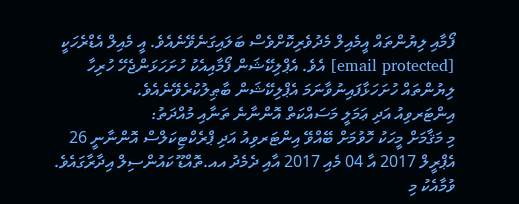ފޯމާއި ލިޔުންތައް އީމެއިލް މެދުވެރިކޮށްވެސް ބަލައިގަނެވޭނެއެވެ. އީ މެއިލް އެޑްރެހަކީ [email protected] އެވެ. އެޕްލިކޭޝަން ފޯމާއިއެކު ހުށަހަޅަންޖެހޭ ހުރިހާ ލިޔުންތައް ހުށަހަޅާފައިނުވާނަމަ އެޕްލިކޭޝަން ބާޠިލުކުރެވޭނެއެވެ.
އިންޓަރވިއު އަދި ޢަމަލީ މަސައްކަތް އޮންނާނެ ތަނާއި މުއްދަތު:
މި މަޤާމަށް މީހަކު ހޮވުމަށް ބޭއްވޭ އިންޓަރވިއު އަދި ޕްރެކްޓިކަލްސް އޮންނާނީ 26 އެޕްރީލް 2017 އާ 04 މެއި 2017 އާއި ދެމެދު އއ.ތޮއްޑޫ ކައުންސިލް އިދާރާގައެވެ. ވުމާއެކު މި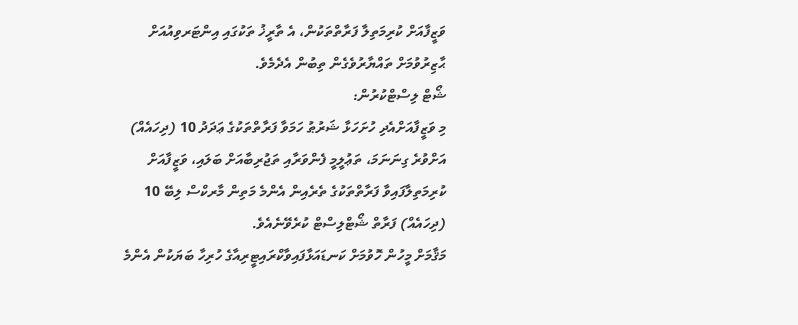ވަޒީފާއަށް ކުރިމަތިލާ ފަރާތްތަކުން، އެ ތާރީޚު ތަކުގައި އިންޓަރވިއުއަށް ޙާޒިރުވުމަށް ތައްޔާރުވެގެން ތިބުން އެދެމެވެ.
ޝޯޓް ލިސްޓްކުރުން:
މި ވަޒީފާއަށްއެދި ހުށަހަޅާ ޝަރުޠު ހަމަވާ ފަރާތްތަކުގެ ޢަދަދު 10 (ދިހައެއް) އަށްވުރެ ގިނަނަމަ، ތަޢުލީމީ ފެންވަރާއި ތަޖުރިބާއަށް ބަލައި، ވަޒީފާއަށް ކުރިމަތިލާފައިވާ ފަރާތްތަކުގެ ތެރެއިން އެންމެ މަތިން މާރކްސް ލިބޭ 10 (ދިހައެއް) ފަރާތް ޝޯޓްލިސްޓް ކުރެވޭނެއެވެ.
މަޤާމަށް މީހުން ހޮވުމަށް ކަނޑައަޅާފައިވާކްރައިޓީރިއާގެ ހުރިހާ ބަޔަކުން އެންމެ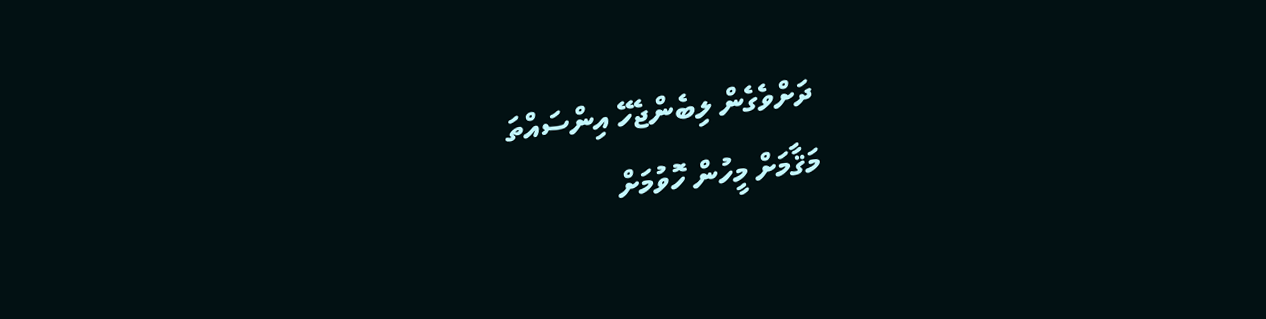ދަށްވެގެން ލިބެންޖެހޭ އިންސައްތަ
މަޤާމަށް މީހުން ހޮވުމަށް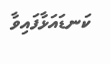ކަނޑައަޅާފައިވާ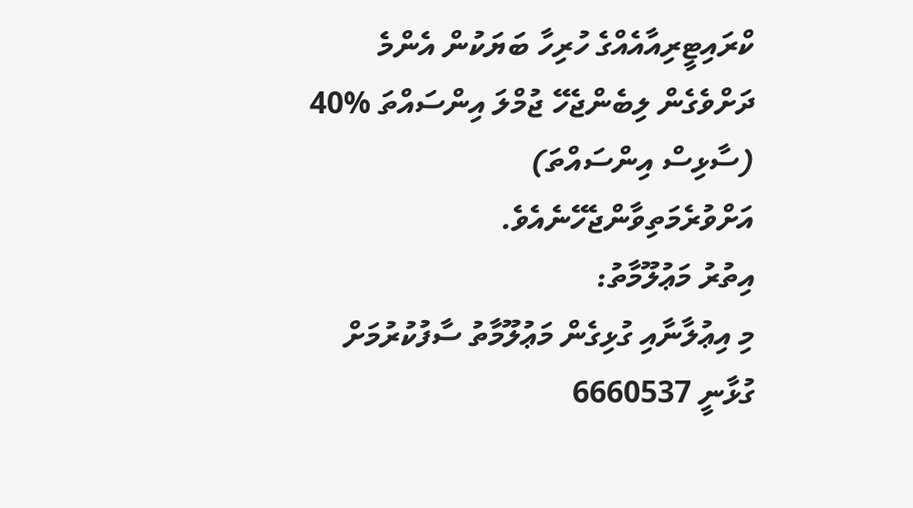ކްރައިޓީރިއާއެއްގެ ހުރިހާ ބަޔަކުން އެންމެ ދަށްވެގެން ލިބެންޖެހޭ ޖުމްލަ އިންސައްތަ %40 (ސާޅިސް އިންސައްތަ) އަށްވުރެމަތިވާންޖެހޭނެއެވެ.
އިތުރު މަޢުލޫމާތު:
މި އިޢުލާނާއި ގުޅިގެން މަޢުލޫމާތު ސާފުކުރުމަށް ގުޅާނީ 6660537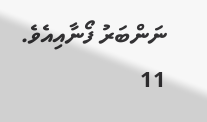ނަންބަރު ފޯނާއިއެވެ.
11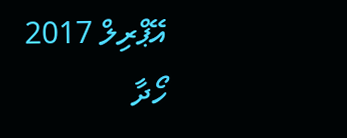އޭޕްރިލް 2017
ހޯދާ